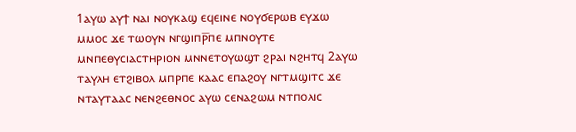1ⲁⲩⲱ ⲁⲩϯ ⲛⲁⲓ ⲛⲟⲩⲕⲁϣ ⲉϥⲉⲓⲛⲉ ⲛⲟⲩϭⲉⲣⲱⲃ ⲉⲩϫⲱ ⲙⲙⲟⲥ ϫⲉ ⲧⲱⲟⲩⲛ ⲛⲅϣⲓⲡⲣ̅ⲡⲉ ⲙⲡⲛⲟⲩⲧⲉ ⲙⲛⲡⲉⲑⲩⲥⲓⲁⲥⲧⲏⲣⲓⲟⲛ ⲙⲛⲛⲉⲧⲟⲩⲱϣⲧ ϩⲣⲁⲓ ⲛϩⲏⲧϥ 2ⲁⲩⲱ ⲧⲁⲩⲗⲏ ⲉⲧϩⲓⲃⲟⲗ ⲙⲡⲣⲡⲉ ⲕⲁⲁⲥ ⲉⲡⲁϩⲟⲩ ⲛⲅⲧⲙϣⲓⲧⲥ ϫⲉ ⲛⲧⲁⲩⲧⲁⲁⲥ ⲛⲉⲛϩⲉⲑⲛⲟⲥ ⲁⲩⲱ ⲥⲉⲛⲁϩⲱⲙ ⲛⲧⲡⲟⲗⲓⲥ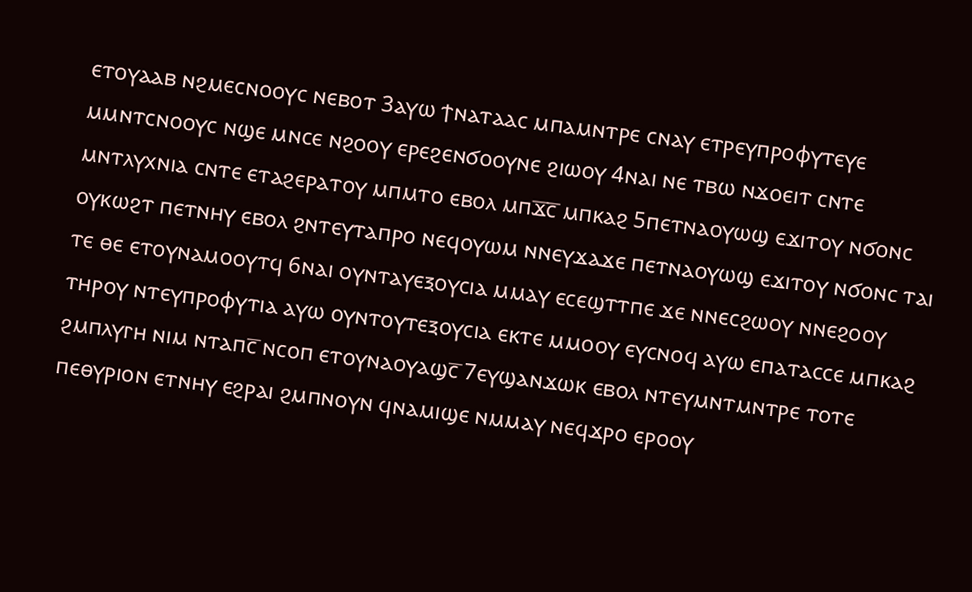ⲉⲧⲟⲩⲁⲁⲃ ⲛϩⲙⲉⲥⲛⲟⲟⲩⲥ ⲛⲉⲃⲟⲧ 3ⲁⲩⲱ ϯⲛⲁⲧⲁⲁⲥ ⲙⲡⲁⲙⲛⲧⲣⲉ ⲥⲛⲁⲩ ⲉⲧⲣⲉⲩⲡⲣⲟⲫⲩⲧⲉⲩⲉ ⲙⲙⲛⲧⲥⲛⲟⲟⲩⲥ ⲛϣⲉ ⲙⲛⲥⲉ ⲛϩⲟⲟⲩ ⲉⲣⲉϩⲉⲛϭⲟⲟⲩⲛⲉ ϩⲓⲱⲟⲩ 4ⲛⲁⲓ ⲛⲉ ⲧⲃⲱ ⲛϫⲟⲉⲓⲧ ⲥⲛⲧⲉ ⲙⲛⲧⲗⲩⲭⲛⲓⲁ ⲥⲛⲧⲉ ⲉⲧⲁϩⲉⲣⲁⲧⲟⲩ ⲙⲡⲙⲧⲟ ⲉⲃⲟⲗ ⲙⲡϫ̅ⲥ̅ ⲙⲡⲕⲁϩ 5ⲡⲉⲧⲛⲁⲟⲩⲱϣ ⲉϫⲓⲧⲟⲩ ⲛϭⲟⲛⲥ ⲟⲩⲕⲱϩⲧ ⲡⲉⲧⲛⲏⲩ ⲉⲃⲟⲗ ϩⲛⲧⲉⲩⲧⲁⲡⲣⲟ ⲛⲉϥⲟⲩⲱⲙ ⲛⲛⲉⲩϫⲁϫⲉ ⲡⲉⲧⲛⲁⲟⲩⲱϣ ⲉϫⲓⲧⲟⲩ ⲛϭⲟⲛⲥ ⲧⲁⲓ ⲧⲉ ⲑⲉ ⲉⲧⲟⲩⲛⲁⲙⲟⲟⲩⲧϥ 6ⲛⲁⲓ ⲟⲩⲛⲧⲁⲩⲉⲝⲟⲩⲥⲓⲁ ⲙⲙⲁⲩ ⲉⲥⲉϣⲧⲧⲡⲉ ϫⲉ ⲛⲛⲉⲥϩⲱⲟⲩ ⲛⲛⲉϩⲟⲟⲩ ⲧⲏⲣⲟⲩ ⲛⲧⲉⲩⲡⲣⲟⲫⲩⲧⲓⲁ ⲁⲩⲱ ⲟⲩⲛⲧⲟⲩⲧⲉⲝⲟⲩⲥⲓⲁ ⲉⲕⲧⲉ ⲙⲙⲟⲟⲩ ⲉⲩⲥⲛⲟϥ ⲁⲩⲱ ⲉⲡⲁⲧⲁⲥⲥⲉ ⲙⲡⲕⲁϩ ϩⲙⲡⲗⲩⲅⲏ ⲛⲓⲙ ⲛⲧⲁⲡⲥ̅ ⲛⲥⲟⲡ ⲉⲧⲟⲩⲛⲁⲟⲩⲁϣⲥ̅ 7ⲉⲩϣⲁⲛϫⲱⲕ ⲉⲃⲟⲗ ⲛⲧⲉⲩⲙⲛⲧⲙⲛⲧⲣⲉ ⲧⲟⲧⲉ ⲡⲉⲑⲩⲣⲓⲟⲛ ⲉⲧⲛⲏⲩ ⲉϩⲣⲁⲓ ϩⲙⲡⲛⲟⲩⲛ ϥⲛⲁⲙⲓϣⲉ ⲛⲙⲙⲁⲩ ⲛⲉϥϫⲣⲟ ⲉⲣⲟⲟⲩ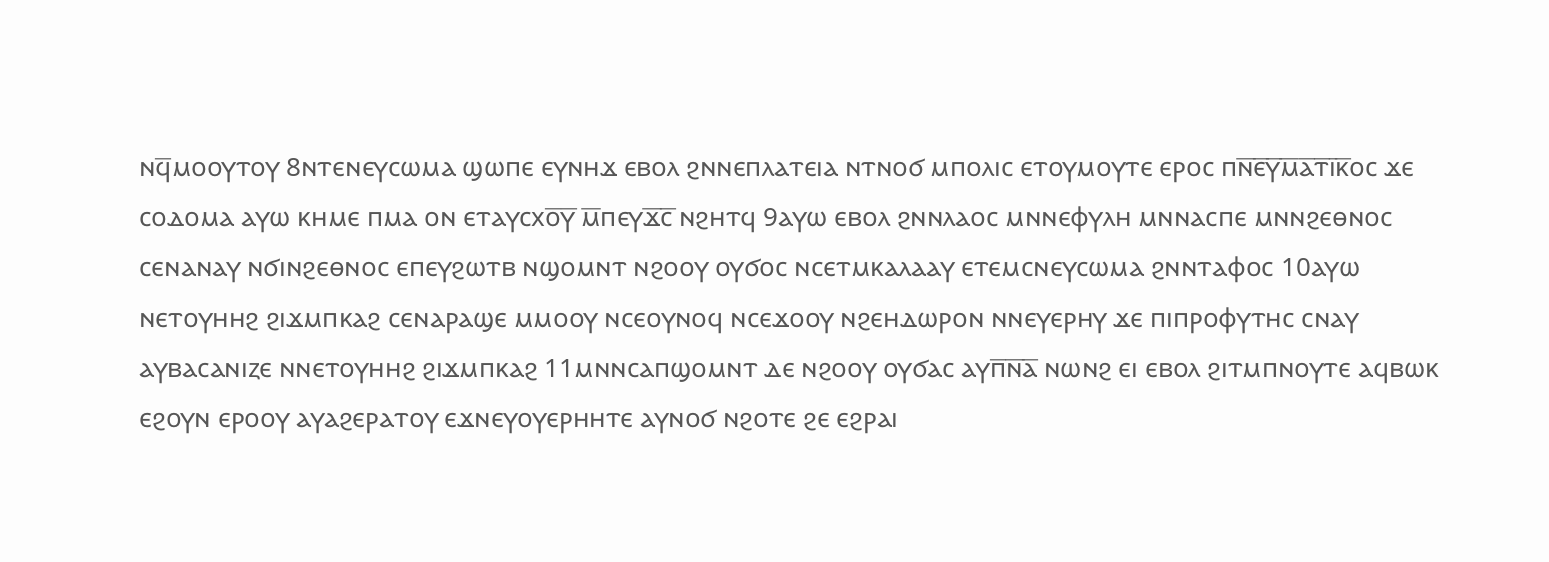ⲛϥ̅ⲙⲟⲟⲩⲧⲟⲩ 8ⲛⲧⲉⲛⲉⲩⲥⲱⲙⲁ ϣⲱⲡⲉ ⲉⲩⲛⲏϫ ⲉⲃⲟⲗ ϩⲛⲛⲉⲡⲗⲁⲧⲉⲓⲁ ⲛⲧⲛⲟϭ ⲙⲡⲟⲗⲓⲥ ⲉⲧⲟⲩⲙⲟⲩⲧⲉ ⲉⲣⲟⲥ ⲡⲛ̅ⲉ̅ⲩ̅ⲙ̅ⲁ̅ⲧ̅ⲓ̅ⲕ̅ⲟⲥ ϫⲉ ⲥⲟⲇⲟⲙⲁ ⲁⲩⲱ ⲕⲏⲙⲉ ⲡⲙⲁ ⲟⲛ ⲉⲧⲁⲩⲥxⲟ̅ⲩ̅ ⲙ̅ⲡⲉⲩϫ̅ⲥ̅ ⲛϩⲏⲧϥ 9ⲁⲩⲱ ⲉⲃⲟⲗ ϩⲛⲛⲗⲁⲟⲥ ⲙⲛⲛⲉⲫⲩⲗⲏ ⲙⲛⲛⲁⲥⲡⲉ ⲙⲛⲛϩⲉⲑⲛⲟⲥ ⲥⲉⲛⲁⲛⲁⲩ ⲛϭⲓⲛϩⲉⲑⲛⲟⲥ ⲉⲡⲉⲩϩⲱⲧⲃ ⲛϣⲟⲙⲛⲧ ⲛϩⲟⲟⲩ ⲟⲩϭⲟⲥ ⲛⲥⲉⲧⲙⲕⲁⲗⲁⲁⲩ ⲉⲧⲉⲙⲥⲛⲉⲩⲥⲱⲙⲁ ϩⲛⲛⲧⲁⲫⲟⲥ 10ⲁⲩⲱ ⲛⲉⲧⲟⲩⲏⲏϩ ϩⲓϫⲙⲡⲕⲁϩ ⲥⲉⲛⲁⲣⲁϣⲉ ⲙⲙⲟⲟⲩ ⲛⲥⲉⲟⲩⲛⲟϥ ⲛⲥⲉϫⲟⲟⲩ ⲛϩⲉⲏⲇⲱⲣⲟⲛ ⲛⲛⲉⲩⲉⲣⲏⲩ ϫⲉ ⲡⲓⲡⲣⲟⲫⲩⲧⲏⲥ ⲥⲛⲁⲩ ⲁⲩⲃⲁⲥⲁⲛⲓⲍⲉ ⲛⲛⲉⲧⲟⲩⲏⲏϩ ϩⲓϫⲙⲡⲕⲁϩ 11ⲙⲛⲛⲥⲁⲡϣⲟⲙⲛⲧ ⲇⲉ ⲛϩⲟⲟⲩ ⲟⲩϭⲁⲥ ⲁⲩⲡ̅ⲛ̅ⲁ̅ ⲛⲱⲛϩ ⲉⲓ ⲉⲃⲟⲗ ϩⲓⲧⲙⲡⲛⲟⲩⲧⲉ ⲁϥⲃⲱⲕ ⲉϩⲟⲩⲛ ⲉⲣⲟⲟⲩ ⲁⲩⲁϩⲉⲣⲁⲧⲟⲩ ⲉϫⲛⲉⲩⲟⲩⲉⲣⲏⲏⲧⲉ ⲁⲩⲛⲟϭ ⲛϩⲟⲧⲉ ϩⲉ ⲉϩⲣⲁⲓ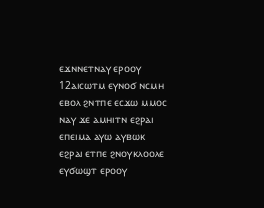ⲉϫⲛⲛⲉⲧⲛⲁⲩ ⲉⲣⲟⲟⲩ 12ⲁⲓⲥⲱⲧⲙ ⲉⲩⲛⲟϭ ⲛⲥⲙⲏ ⲉⲃⲟⲗ ϩⲛⲧⲡⲉ ⲉⲥϫⲱ ⲙⲙⲟⲥ ⲛⲁⲩ ϫⲉ ⲁⲙⲏⲓⲧⲛ ⲉϩⲣⲁⲓ ⲉⲡⲉⲓⲙⲁ ⲁⲩⲱ ⲁⲩⲃⲱⲕ ⲉϩⲣⲁⲓ ⲉⲧⲡⲉ ϩⲛⲟⲩⲕⲗⲟⲟⲗⲉ ⲉⲩϭⲱϣⲧ ⲉⲣⲟⲟⲩ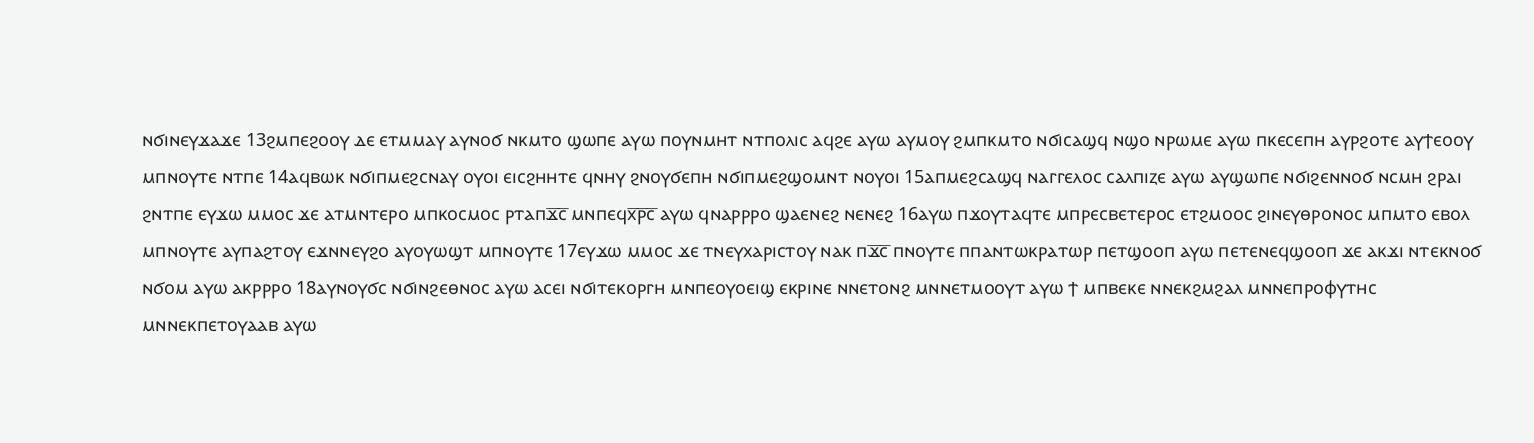ⲛϭⲓⲛⲉⲩϫⲁϫⲉ 13ϩⲙⲡⲉϩⲟⲟⲩ ⲇⲉ ⲉⲧⲙⲙⲁⲩ ⲁⲩⲛⲟϭ ⲛⲕⲙⲧⲟ ϣⲱⲡⲉ ⲁⲩⲱ ⲡⲟⲩⲛⲙⲏⲧ ⲛⲧⲡⲟⲗⲓⲥ ⲁϥϩⲉ ⲁⲩⲱ ⲁⲩⲙⲟⲩ ϩⲙⲡⲕⲙⲧⲟ ⲛϭⲓⲥⲁϣϥ ⲛϣⲟ ⲛⲣⲱⲙⲉ ⲁⲩⲱ ⲡⲕⲉⲥⲉⲡⲏ ⲁⲩⲣϩⲟⲧⲉ ⲁⲩϯⲉⲟⲟⲩ ⲙⲡⲛⲟⲩⲧⲉ ⲛⲧⲡⲉ 14ⲁϥⲃⲱⲕ ⲛϭⲓⲡⲙⲉϩⲥⲛⲁⲩ ⲟⲩⲟⲓ ⲉⲓⲥϩⲏⲏⲧⲉ ϥⲛⲏⲩ ϩⲛⲟⲩϭⲉⲡⲏ ⲛϭⲓⲡⲙⲉϩϣⲟⲙⲛⲧ ⲛⲟⲩⲟⲓ 15ⲁⲡⲙⲉϩⲥⲁϣϥ ⲛⲁⲅⲅⲉⲗⲟⲥ ⲥⲁⲗⲡⲓⲍⲉ ⲁⲩⲱ ⲁⲩϣⲱⲡⲉ ⲛϭⲓϩⲉⲛⲛⲟϭ ⲛⲥⲙⲏ ϩⲣⲁⲓ ϩⲛⲧⲡⲉ ⲉⲩϫⲱ ⲙⲙⲟⲥ ϫⲉ ⲁⲧⲙⲛⲧⲉⲣⲟ ⲙⲡⲕⲟⲥⲙⲟⲥ ⲣⲧⲁⲡϫ̅ⲥ̅ ⲙⲛⲡⲉϥⲭ̅ⲣ̅ⲥ̅ ⲁⲩⲱ ϥⲛⲁⲣⲣⲣⲟ ϣⲁⲉⲛⲉϩ ⲛⲉⲛⲉϩ 16ⲁⲩⲱ ⲡϫⲟⲩⲧⲁϥⲧⲉ ⲙⲡⲣⲉⲥⲃⲉⲧⲉⲣⲟⲥ ⲉⲧϩⲙⲟⲟⲥ ϩⲓⲛⲉⲩⲑⲣⲟⲛⲟⲥ ⲙⲡⲙⲧⲟ ⲉⲃⲟⲗ ⲙⲡⲛⲟⲩⲧⲉ ⲁⲩⲡⲁϩⲧⲟⲩ ⲉϫⲛⲛⲉⲩϩⲟ ⲁⲩⲟⲩⲱϣⲧ ⲙⲡⲛⲟⲩⲧⲉ 17ⲉⲩϫⲱ ⲙⲙⲟⲥ ϫⲉ ⲧⲛⲉⲩⲭⲁⲣⲓⲥⲧⲟⲩ ⲛⲁⲕ ⲡϫ̅ⲥ̅ ⲡⲛⲟⲩⲧⲉ ⲡⲡⲁⲛⲧⲱⲕⲣⲁⲧⲱⲣ ⲡⲉⲧϣⲟⲟⲡ ⲁⲩⲱ ⲡⲉⲧⲉⲛⲉϥϣⲟⲟⲡ ϫⲉ ⲁⲕϫⲓ ⲛⲧⲉⲕⲛⲟϭ ⲛϭⲟⲙ ⲁⲩⲱ ⲁⲕⲣⲣⲣⲟ 18ⲁⲩⲛⲟⲩϭⲥ ⲛϭⲓⲛϩⲉⲑⲛⲟⲥ ⲁⲩⲱ ⲁⲥⲉⲓ ⲛϭⲓⲧⲉⲕⲟⲣⲅⲏ ⲙⲛⲡⲉⲟⲩⲟⲉⲓϣ ⲉⲕⲣⲓⲛⲉ ⲛⲛⲉⲧⲟⲛϩ ⲙⲛⲛⲉⲧⲙⲟⲟⲩⲧ ⲁⲩⲱ ϯ ⲙⲡⲃⲉⲕⲉ ⲛⲛⲉⲕϩⲙϩⲁⲗ ⲙⲛⲛⲉⲡⲣⲟⲫⲩⲧⲏⲥ ⲙⲛⲛⲉⲕⲡⲉⲧⲟⲩⲁⲁⲃ ⲁⲩⲱ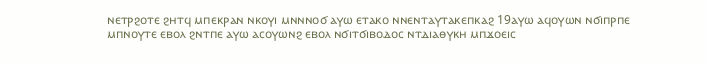ⲛⲉⲧⲣϩⲟⲧⲉ ϩⲏⲧϥ ⲙⲡⲉⲕⲣⲁⲛ ⲛⲕⲟⲩⲓ ⲙⲛⲛⲛⲟϭ ⲁⲩⲱ ⲉⲧⲁⲕⲟ ⲛⲛⲉⲛⲧⲁⲩⲧⲁⲕⲉⲡⲕⲁϩ 19ⲁⲩⲱ ⲁϥⲟⲩⲱⲛ ⲛϭⲓⲡⲣⲡⲉ ⲙⲡⲛⲟⲩⲧⲉ ⲉⲃⲟⲗ ϩⲛⲧⲡⲉ ⲁⲩⲱ ⲁⲥⲟⲩⲱⲛϩ ⲉⲃⲟⲗ ⲛϭⲓⲧϭⲓⲃⲟⲇⲟⲥ ⲛⲧⲇⲓⲁⲑⲩⲕⲏ ⲙⲡϫⲟⲉⲓⲥ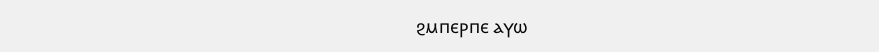ϩⲙⲡⲉⲣⲡⲉ ⲁⲩⲱ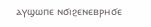ⲁⲩϣⲱⲡⲉ ⲛϭⲓϩⲉⲛⲉⲃⲣⲏϭⲉ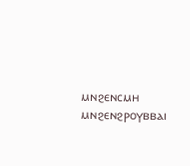ⲙⲛϩⲉⲛⲥⲙⲏ ⲙⲛϩⲉⲛϩⲣⲟⲩⲃⲃⲁⲓ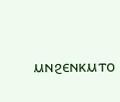ⲙⲛϩⲉⲛⲕⲙⲧⲟ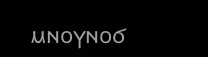ⲙⲛⲟⲩⲛⲟϭ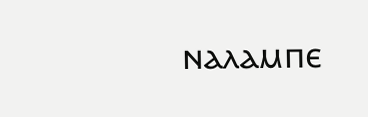ⲛⲁⲗⲁⲙⲡⲉ